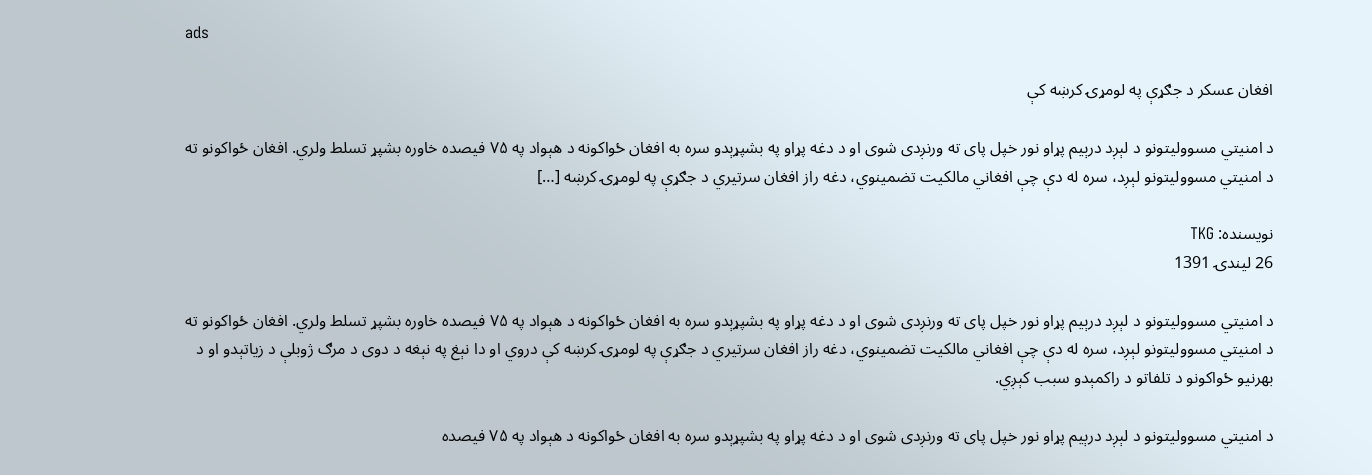ads

افغان عسکر د جګړې په لومړۍ كرښه كې

د امنيتي مسووليتونو د لېږد درېيم پړاو نور خپل پاى ته ورنږدى شوى او د دغه پړاو په بشپړېدو سره به افغان ځواكونه د هېواد په ۷۵ فيصده خاوره بشپړ تسلط ولري. افغان ځواكونو ته د امنيتي مسووليتونو لېږد، سره له دې چې افغاني مالكيت تضمينوي، دغه راز افغان سرتيري د جګړې په لومړۍ كرښه […]

نویسنده: TKG
26 لیندۍ 1391

د امنيتي مسووليتونو د لېږد درېيم پړاو نور خپل پاى ته ورنږدى شوى او د دغه پړاو په بشپړېدو سره به افغان ځواكونه د هېواد په ۷۵ فيصده خاوره بشپړ تسلط ولري. افغان ځواكونو ته د امنيتي مسووليتونو لېږد، سره له دې چې افغاني مالكيت تضمينوي، دغه راز افغان سرتيري د جګړې په لومړۍ كرښه كې دروي او دا نېغ په نېغه د دوى د مرګ ژوبلې د زياتېدو او د بهرنيو ځواكونو د تلفاتو د راكمېدو سبب کېږي.

د امنيتي مسووليتونو د لېږد درېيم پړاو نور خپل پاى ته ورنږدى شوى او د دغه پړاو په بشپړېدو سره به افغان ځواكونه د هېواد په ۷۵ فيصده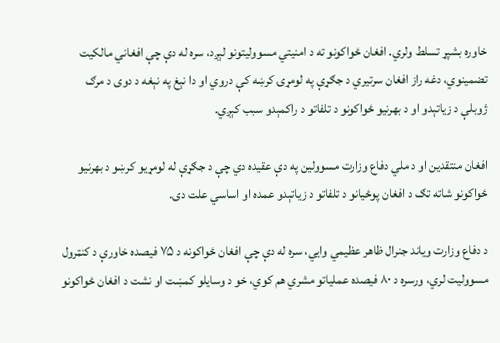خاوره بشپړ تسلط ولري. افغان ځواكونو ته د امنيتي مسووليتونو لېږد، سره له دې چې افغاني مالكيت تضمينوي، دغه راز افغان سرتيري د جګړې په لومړۍ كرښه كې دروي او دا نېغ په نېغه د دوى د مرګ ژوبلې د زياتېدو او د بهرنيو ځواكونو د تلفاتو د راكمېدو سبب کېږي.

افغان منتقدين او د ملي دفاع وزارت مسوولين په دې عقيده دي چې د جګړې له لومړيو كرښو د بهرنيو ځواكونو شاته تګ د افغان پوځيانو د تلفاتو د زياتېدو عمده او اساسي علت دى.

د دفاع وزارت وياند جنرال ظاهر عظيمي وايي، سره له دې چې افغان ځواکونه د ۷۵ فيصده خاورې د كنټرول مسووليت لري، ورسره د ۸۰ فيصده عملياتو مشري هم كوي، خو د وسايلو کمښت او نشت د افغان ځواكونو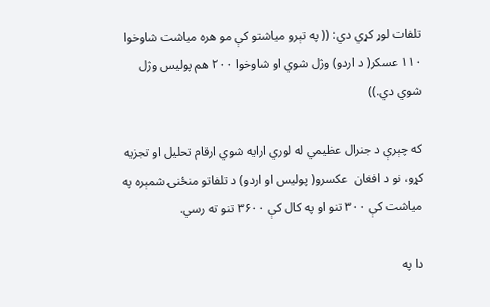تلفات لوړ كړي دي: (( په تېرو مياشتو کې مو هره مياشت شاوخوا ۱۱۰ عسکر( د اردو) وژل شوي او شاوخوا ۲۰۰ هم پوليس وژل شوي دي.))

که چېرې د جنرال عظیمي له لوري ارایه شوي ارقام تحلیل او تجزیه کړو، نو د افغان  عکسرو( پولیس او اردو) د تلفاتو منځنۍ شمېره په مياشت كې ۳۰۰ تنو او په كال كې ۳۶۰۰ تنو ته رسي.

دا په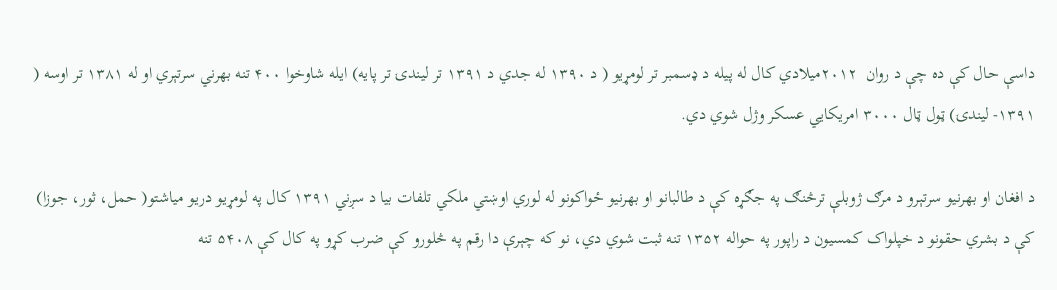داسې حال کې ده چې د روان  ۲۰۱۲میلادي کال له پيله د ډسمبر تر لومړیو ( د ۱۳۹۰ له جدي د ۱۳۹۱ تر لیندۍ تر پایه) ايله شاوخوا ۴۰۰ تنه بهرني سرتېري او له ۱۳۸۱ تر اوسه ( ۱۳۹۱- لیندۍ) ټول ټال ۳۰۰۰ امريكايي عسکر وژل شوي دي.

د افغان او بهرنیو سرتېرو د مرګ ژوبلې ترڅنګ په جګړه كې د طالبانو او بهرنيو ځواكونو له لوري اوښتي ملکي تلفات بیا د سږني ۱۳۹۱ کال په لومړیو دریو میاشتو( حمل، ثور، جوزا) کې د بشري حقونو د خپلواک کمسیون د راپور په حواله ۱۳۵۲ تنه ثبت شوي دي، نو که چېرې دا رقم په څلورو کې ضرب کړو په کال کې ۵۴۰۸ تنه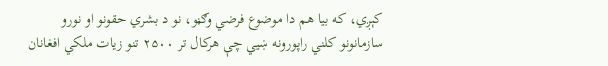کېږي، که بیا هم دا موضوع فرضي وګڼو، نو د بشري حقونو او نورو سازمانونو کلني راپورونه ښيي چې هرکال تر ۲۵۰۰ تنو زیات ملکي افغانان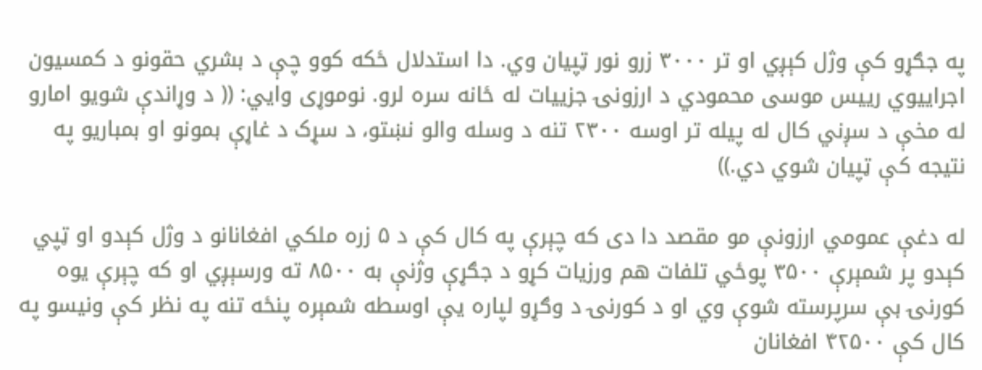په جګړو کې وژل کېږي او تر ۳۰۰۰ زرو نور ټپیان وي. دا استدلال ځکه کوو چې د بشري حقونو د کمسیون اجراییوي ريیس موسی محمودي د ارزونۍ جزییات له ځانه سره لرو. نوموړی وايي: (( د وړاندې شویو امارو له مخې د سږني کال له پیله تر اوسه ۲۳۰۰ تنه د وسله والو نښتو، د سړک د غاړې بمونو او بمباریو په نتیجه کې ټپیان شوي دي.))

له دغې عمومي ارزونې مو مقصد دا دی که چېرې په کال کې د ۵ زره ملکي افغانانو د وژل کېدو او ټپي کېدو پر شمېرې ۳۵۰۰ پوځي تلفات هم ورزیات کړو د جګړې وژنې به ۸۵۰۰ ته ورسېږي او که چېرې یوه کورنۍ بې سرپرسته شوې وي او د کورنۍ د وګړو لپاره یې اوسطه شمېره پنځه تنه په نظر کې ونیسو په کال کې ۴۲۵۰۰ افغانان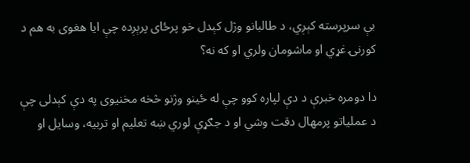بې سرپرسته کېږي، د طالبانو وژل کېدل خو پرځای پرېږده چې ایا هغوی به هم د کورنۍ غړي او ماشومان ولري او که نه؟

دا دومره خبرې د دې لپاره کوو چې له ځینو وژنو څخه مخنیوی په دې کېدلی چې د عملیاتو پرمهال دقت وشي او د جګړې لوري ښه تعلیم او تربیه، وسایل او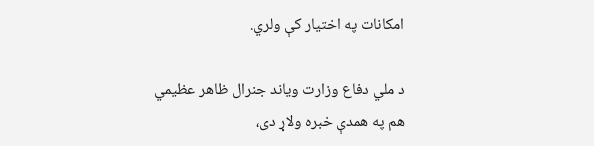امکانات په اختیار کې ولري.

د ملي دفاع وزارت ویاند جنرال ظاهر عظیمي هم په همدې خبره ولاړ دی،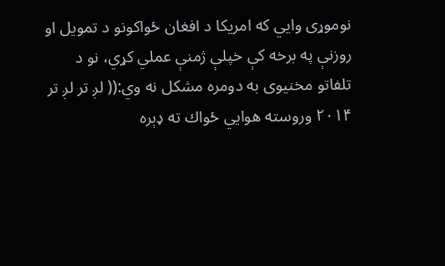نوموړی وايي که امریکا د افغان ځواکونو د تمویل او روزنې په برخه کې خپلې ژمنې عملي كړي، نو د تلفاتو مخنيوى به دومره مشكل نه وي:(( لږ تر لږ تر ۲۰۱۴ وروسته هوايي ځواك ته ډېره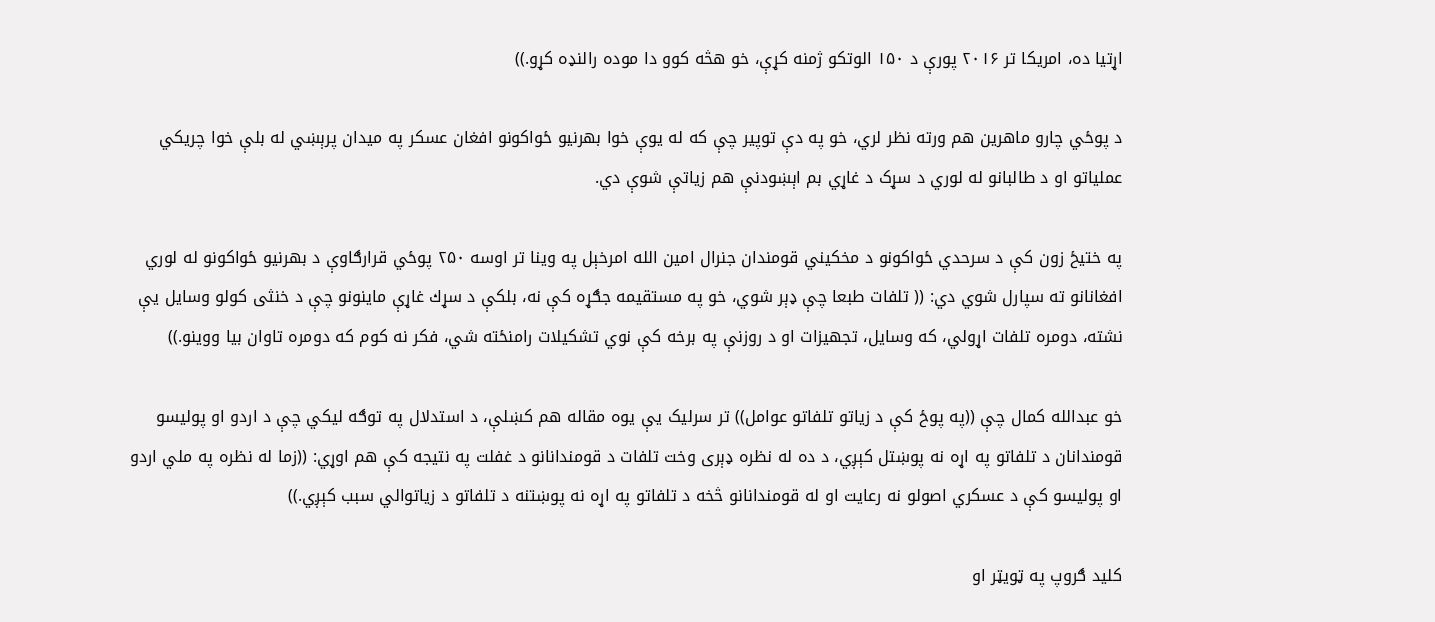اړتيا ده، امريكا تر ۲۰۱۶ پورې د ۱۵۰ الوتكو ژمنه كړې، خو هڅه كوو دا موده رالنډه كړو.))

د پوځي چارو ماهرین هم ورته نظر لري، خو په دې توپیر چې که له یوې خوا بهرنیو ځواکونو افغان عسکر په میدان پرېښي له بلې خوا چریکي عملیاتو او د طالبانو له لوري د سړک د غاړي بم اېښودنې هم زیاتې شوې دي.

په ختیځ زون کې د سرحدي ځواکونو د مخکیني قومندان جنرال امين الله امرخېل په وینا تر اوسه ۲۵۰ پوځي قرارګاوې د بهرنيو ځواكونو له لوري افغانانو ته سپارل شوي دي: (( تلفات طبعا چې ډېر شوي، خو په مستقيمه جګړه كې نه، بلكې د سړك غاړې ماينونو چې د خنثى كولو وسايل يې نشته، دومره تلفات اړولي، كه وسايل، تجهيزات او د روزنې په برخه كې نوي تشكيلات رامنځته شي، فكر نه كوم كه دومره تاوان بيا ووينو.))

خو عبدالله کمال چې ((په پوځ کې د زیاتو تلفاتو عوامل)) تر سرلیک یې يوه مقاله هم کښلې، د استدلال په توګه ليكي چې د اردو او پولیسو قومندانان د تلفاتو په اړه نه پوښتل کېږي، د ده له نظره ډېری وخت تلفات د قومندانانو د غفلت په نتیجه کې هم اوړي: ((زما له نظره په ملي اردو او پولیسو کې د عسکري اصولو نه رعایت او له قومندانانو څخه د تلفاتو په اړه نه پوښتنه د تلفاتو د زیاتوالي سبب کېږي.))

کلید ګروپ په ټویټر او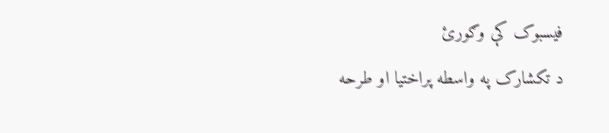فیسبوک کې وګورئ
د تکشارک په واسطه پراختیا او طرحه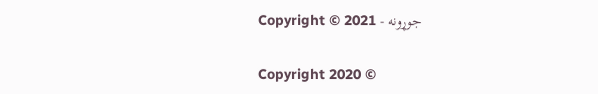جوړونه - Copyright © 2021

Copyright 2020 ©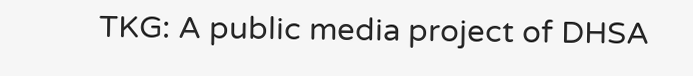TKG: A public media project of DHSA